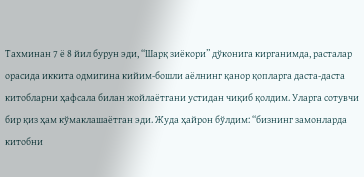Тахминан 7 ё 8 йил бурун эди, “Шарқ зиёкори” дўконига кирганимда, расталар орасида иккита одмигина кийим-бошли аёлнинг қанор қопларга даста-даста китобларни ҳафсала билан жойлаётгани устидан чиқиб қолдим. Уларга сотувчи бир қиз ҳам кўмаклашаётган эди. Жуда ҳайрон бўлдим: “бизнинг замонларда китобни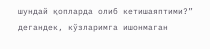шундай қопларда олиб кетишаяптими?” дегандек, кўзларимга ишонмаган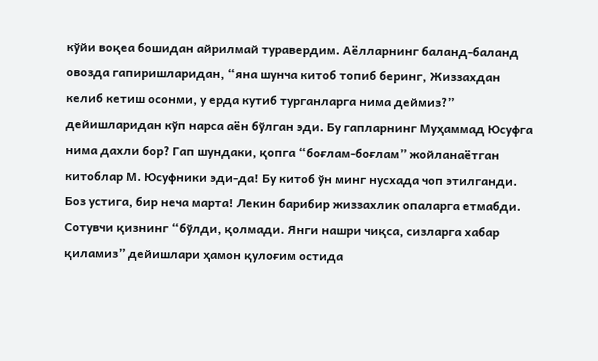кўйи воқеа бошидан айрилмай туравердим. Аёлларнинг баланд-баланд овозда гапиришларидан, “яна шунча китоб топиб беринг, Жиззахдан келиб кетиш осонми, у ерда кутиб турганларга нима деймиз?” дейишларидан кўп нарса аён бўлган эди. Бу гапларнинг Муҳаммад Юсуфга нима дахли бор? Гап шундаки, қопга “боғлам-боғлам” жойланаётган китоблар М. Юсуфники эди-да! Бу китоб ўн минг нусхада чоп этилганди. Боз устига, бир неча марта! Лекин барибир жиззахлик опаларга етмабди. Сотувчи қизнинг “бўлди, қолмади. Янги нашри чиқса, сизларга хабар қиламиз” дейишлари ҳамон қулоғим остида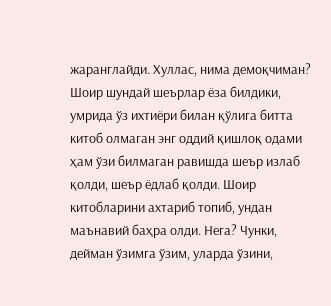жаранглайди. Хуллас, нима демоқчиман? Шоир шундай шеърлар ёза билдики, умрида ўз ихтиёри билан қўлига битта китоб олмаган энг оддий қишлоқ одами ҳам ўзи билмаган равишда шеър излаб қолди, шеър ёдлаб қолди. Шоир китобларини ахтариб топиб, ундан маънавий баҳра олди. Нега? Чунки, дейман ўзимга ўзим, уларда ўзини,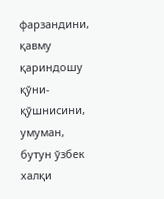фарзандини, қавму қариндошу қўни-қўшнисини, умуман, бутун ўзбек халқи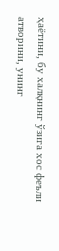ҳаётини, бу халқнинг ўзига хос феъли атворини, унинг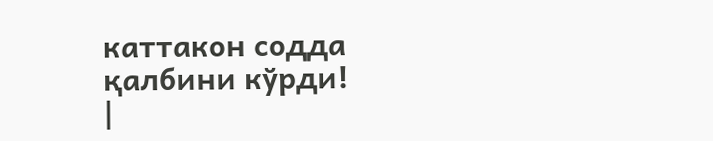каттакон содда қалбини кўрди!
|